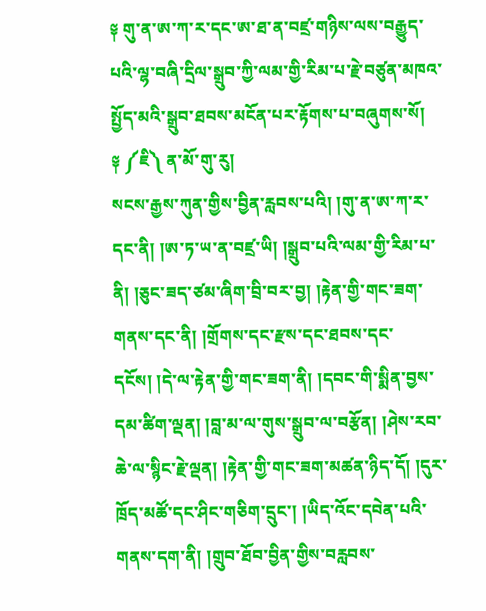༈ གུ་ན་ཨ་ཀ་ར་དང་ཨ་ཐ་ན་བཛྲ་གཉིས་ལས་བརྒྱུད་པའི་ལྷ་བཞི་དྲིལ་སྒྲུབ་ཀྱི་ལམ་གྱི་རིམ་པ་རྗེ་བཙུན་མཁའ་སྤྱོད་མའི་སྒྲུབ་ཐབས་མངོན་པར་རྟོགས་པ་བཞུགས་སོ།
༈ ༼ཇི༽ ན་མོ་གུ་རུ།
སངས་རྒྱས་ཀུན་གྱིས་བྱིན་རླབས་པའི། །གུ་ན་ཨ་ཀ་ར་དང་ནི། །ཨ་ཏ་ཡ་ན་བཛྲ་ཡི། །སྒྲུབ་པའི་ལམ་གྱི་རིམ་པ་ནི། །ཅུང་ཟད་ཙམ་ཞིག་བྲི་བར་བྱ། །རྟེན་གྱི་གང་ཟག་གནས་དང་ནི། །གྲོགས་དང་རྫས་དང་ཐབས་དང་དངོས། །དེ་ལ་རྟེན་གྱི་གང་ཟག་ནི། །དབང་གི་སྨིན་བྱས་དམ་ཚིག་ལྡན། །བླ་མ་ལ་གུས་སྒྲུབ་ལ་བརྩོན། །ཤེས་རབ་ཆེ་ལ་སྙིང་རྗེ་ལྡན། །རྟེན་གྱི་གང་ཟག་མཚན་ཉིད་དོ། །དུར་ཁྲོད་མཚོ་དང་ཤིང་གཅིག་དྲུང་། །ཡིད་འོང་དབེན་པའི་གནས་དག་ནི། །གྲུབ་ཐོབ་བྱིན་གྱིས་བརླབས་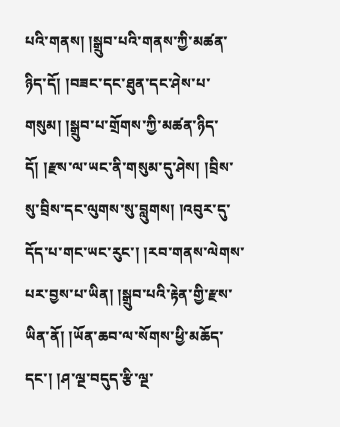པའི་གནས། །སྒྲུབ་པའི་གནས་ཀྱི་མཚན་ཉིད་དོ། །བཟང་དང་ཐུན་དང་ཤེས་པ་གསུམ། །སྒྲུབ་པ་གྲོགས་ཀྱི་མཚན་ཉིད་དོ། །རྫས་ལ་ཡང་ནི་གསུམ་དུ་ཤེས། །བྲིས་སུ་བྲིས་དང་ལུགས་སུ་བླུགས། །འབུར་དུ་དོད་པ་གང་ཡང་རུང་། །རབ་གནས་ལེགས་པར་བྱས་པ་ཡིན། །སྒྲུབ་པའི་རྟེན་གྱི་རྫས་ཡིན་ནོ། །ཡོན་ཆབ་ལ་སོགས་ཕྱི་མཆོད་དང་། །ཤ་ལྔ་བདུད་རྩི་ལྔ་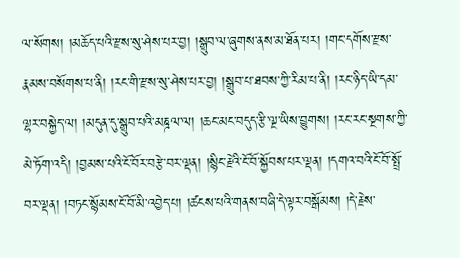ལ་སོགས། །མཆོད་པའི་རྫས་སུ་ཤེས་པར་བྱ། །སྒྲུབ་ལ་ཞུགས་ནས་མ་ཐོན་པར། །གང་དགོས་རྫས་རྣམས་བསོགས་པ་ནི། །རང་གི་རྫས་སུ་ཤེས་པར་བྱ། །སྒྲུབ་པ་ཐབས་ཀྱི་རིམ་པ་ནི། །རང་ཉིད་ཡི་དམ་ལྷར་བསྐྱེད་ལ། །མདུན་དུ་སྒྲུབ་པའི་མཎྜལ་ལ། །ཆང་མང་བདུད་རྩི་ལྔ་ཡིས་བྱུགས། །རང་རང་སྔགས་ཀྱི་མེ་ཏོག་འདི། །བྱམས་པའི་ངོ་བོར་བརྩེ་བར་ལྡན། །སྙིང་རྗེའི་ངོ་བོ་སྐྱོབས་པར་ལྡན། །དགའ་བའི་ངོ་བོ་སྤྲོ་བར་ལྡན། །བཏང་སྙོམས་ངོ་བོ་མི་འབྱེད་པ། །ཚངས་པའི་གནས་བཞི་དེ་ལྟར་བསྒོམས། །དེ་རྗེས་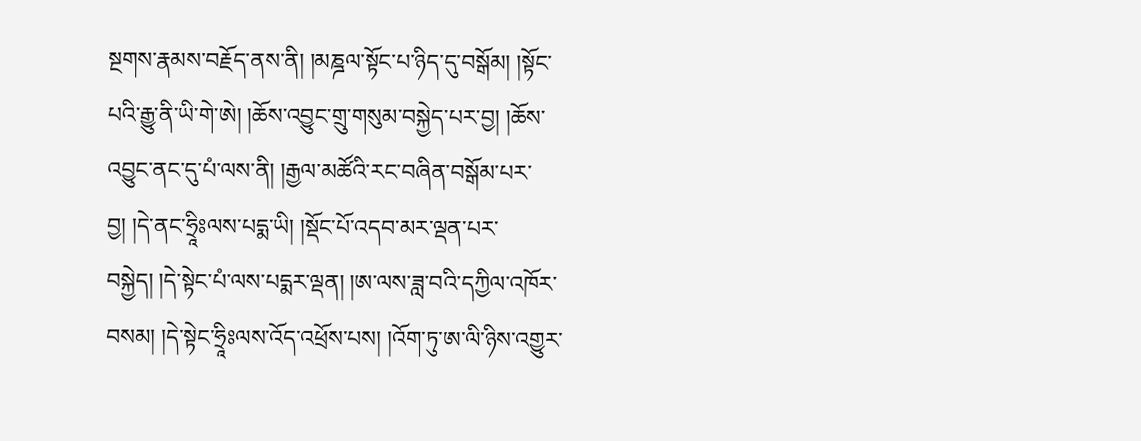སྔགས་རྣམས་བརྗོད་ནས་ནི། །མཎྜལ་སྟོང་པ་ཉིད་དུ་བསྒོམ། །སྟོང་པའི་རྒྱུ་ནི་ཡི་གེ་ཨེ། །ཆོས་འབྱུང་གྲུ་གསུམ་བསྐྱེད་པར་བྱ། །ཆོས་འབྱུང་ནང་དུ་པཾ་ལས་ནི། །རྒྱལ་མཚོའི་རང་བཞིན་བསྒོམ་པར་བྱ། །དེ་ནང་ཧྲཱིཿལས་པདྨ་ཡི། །སྡོང་པོ་འདབ་མར་ལྡན་པར་བསྐྱེད། །དེ་སྟེང་པཾ་ལས་པདྨར་ལྡན། །ཨ་ལས་ཟླ་བའི་དཀྱིལ་འཁོར་བསམ། །དེ་སྟེང་ཧྲཱིཿལས་འོད་འཕྲོས་པས། །འོག་ཏུ་ཨ་ལི་ཉིས་འགྱུར་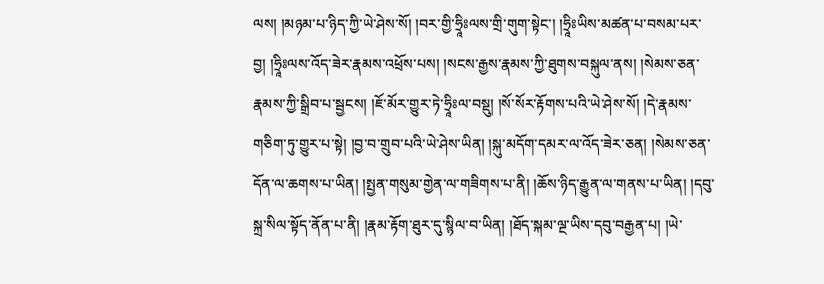ལས། །མཉམ་པ་ཉིད་ཀྱི་ཡེ་ཤེས་སོ། །བར་གྱི་ཧྲཱིཿལས་གྲི་གུག་སྟེང་། །ཧྲཱིཿཡིས་མཚན་པ་བསམ་པར་བྱ། །ཧྲཱིཿལས་འོད་ཟེར་རྣམས་འཕྲོས་པས། །སངས་རྒྱས་རྣམས་ཀྱི་ཐུགས་བསྐུལ་ནས། །སེམས་ཅན་རྣམས་ཀྱི་སྒྲིབ་པ་སྦྱངས། །ཇོ་མོར་གྱུར་ཏེ་ཧྲཱིཿལ་བསྡུ། །སོ་སོར་རྟོགས་པའི་ཡེ་ཤེས་སོ། །དེ་རྣམས་གཅིག་ཏུ་གྱུར་པ་སྟེ། །བྱ་བ་གྲུབ་པའི་ཡེ་ཤེས་ཡིན། །སྐུ་མདོག་དམར་ལ་འོད་ཟེར་ཅན། །སེམས་ཅན་དོན་ལ་ཆགས་པ་ཡིན། །སྤྱན་གསུམ་གྱེན་ལ་གཟིགས་པ་ནི། །ཆོས་ཉིད་རྒྱུན་ལ་གནས་པ་ཡིན། །དབུ་སྐྲ་སིལ་སྟོད་ནོན་པ་ནི། །རྣམ་རྟོག་ཐུར་དུ་སྙིལ་བ་ཡིན། །ཐོད་སྐམ་ལྔ་ཡིས་དབུ་བརྒྱན་པ། །ཡེ་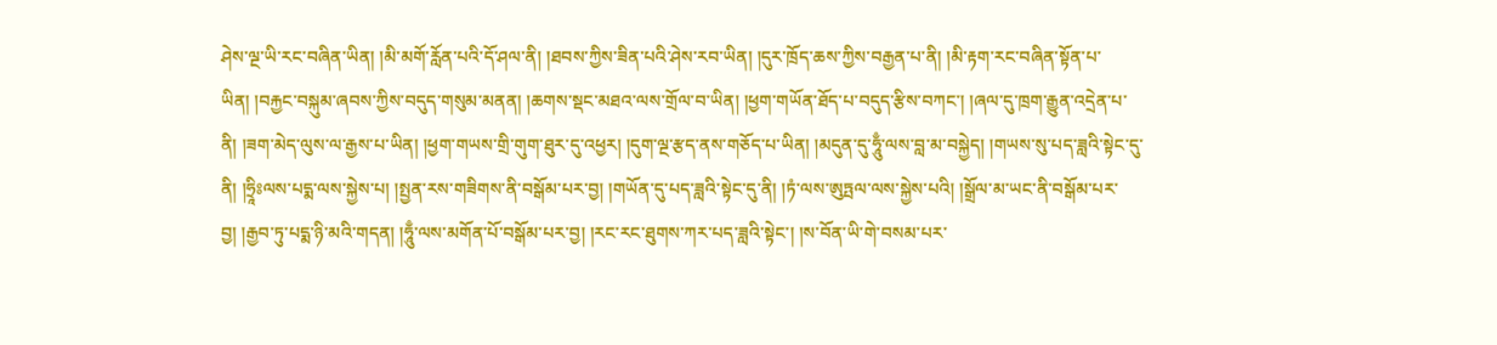ཤེས་ལྔ་ཡི་རང་བཞིན་ཡིན། །མི་མགོ་རློན་པའི་དོ་ཤལ་ནི། །ཐབས་ཀྱིས་ཟིན་པའི་ཤེས་རབ་ཡིན། །དུར་ཁྲོད་ཆས་ཀྱིས་བརྒྱན་པ་ནི། །མི་རྟག་རང་བཞིན་སྟོན་པ་ཡིན། །བརྐྱང་བསྐུམ་ཞབས་ཀྱིས་བདུད་གསུམ་མནན། །ཆགས་སྡང་མཐའ་ལས་གྲོལ་བ་ཡིན། །ཕྱག་གཡོན་ཐོད་པ་བདུད་རྩིས་བཀང་། །ཞལ་དུ་ཁྲག་རྒྱུན་འདྲེན་པ་ནི། །ཟག་མེད་ལུས་ལ་རྒྱས་པ་ཡིན། །ཕྱག་གཡས་གྲི་གུག་ཐུར་དུ་འཕྱར། །དུག་ལྔ་རྩད་ནས་གཅོད་པ་ཡིན། །མདུན་དུ་ཧཱུྃ་ལས་བླ་མ་བསྐྱེད། །གཡས་སུ་པད་ཟླའི་སྟེང་དུ་ནི། །ཧྲཱིཿལས་པདྨ་ལས་སྐྱེས་པ། །སྤྱན་རས་གཟིགས་ནི་བསྒོམ་པར་བྱ། །གཡོན་དུ་པད་ཟླའི་སྟེང་དུ་ནི། །ཏཾ་ལས་ཨུཏྤལ་ལས་སྐྱེས་པའི། །སྒྲོལ་མ་ཡང་ནི་བསྒོམ་པར་བྱ། །རྒྱབ་ཏུ་པདྨ་ཉི་མའི་གདན། །ཧཱུྃ་ལས་མགོན་པོ་བསྒོམ་པར་བྱ། །རང་རང་ཐུགས་ཀར་པད་ཟླའི་སྟེང་། །ས་བོན་ཡི་གེ་བསམ་པར་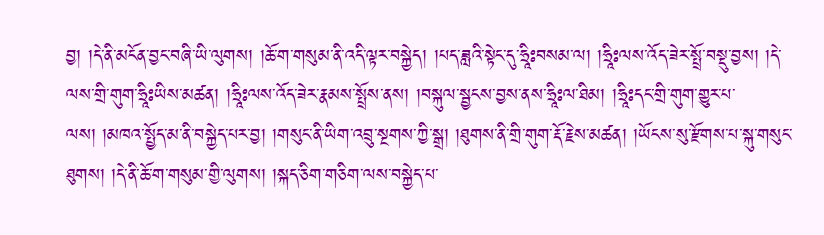བྱ། །དེ་ནི་མངོན་བྱང་བཞི་ཡི་ལུགས། །ཆོ་ག་གསུམ་ནི་འདི་ལྟར་བསྐྱེད། །པད་ཟླའི་སྟེང་དུ་ཧྲཱིཿབསམ་ལ། །ཧྲཱིཿལས་འོད་ཟེར་སྤྲོ་བསྡུ་བྱས། །དེ་ལས་གྲི་གུག་ཧྲཱིཿཡིས་མཚན། །ཧྲཱིཿལས་འོད་ཟེར་རྣམས་སྤྲོས་ནས། །བསྐུལ་སྦྱངས་བྱས་ནས་ཧྲཱིཿལ་ཐིམ། །ཧྲཱིཿདང་གྲི་གུག་གྱུར་པ་ལས། །མཁའ་སྤྱོད་མ་ནི་བསྐྱེད་པར་བྱ། །གསུང་ནི་ཡིག་འབྲུ་སྔགས་ཀྱི་སྒྲ། །ཐུགས་ནི་གྲི་གུག་རྡོ་རྗེས་མཚན། །ཡོངས་སུ་རྫོགས་པ་སྐུ་གསུང་ཐུགས། །དེ་ནི་ཆོ་ག་གསུམ་གྱི་ལུགས། །སྐད་ཅིག་གཅིག་ལས་བསྐྱེད་པ་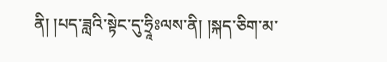ནི། །པད་ཟླའི་སྟེང་དུ་ཧྲཱིཿལས་ནི། །སྐད་ཅིག་མ་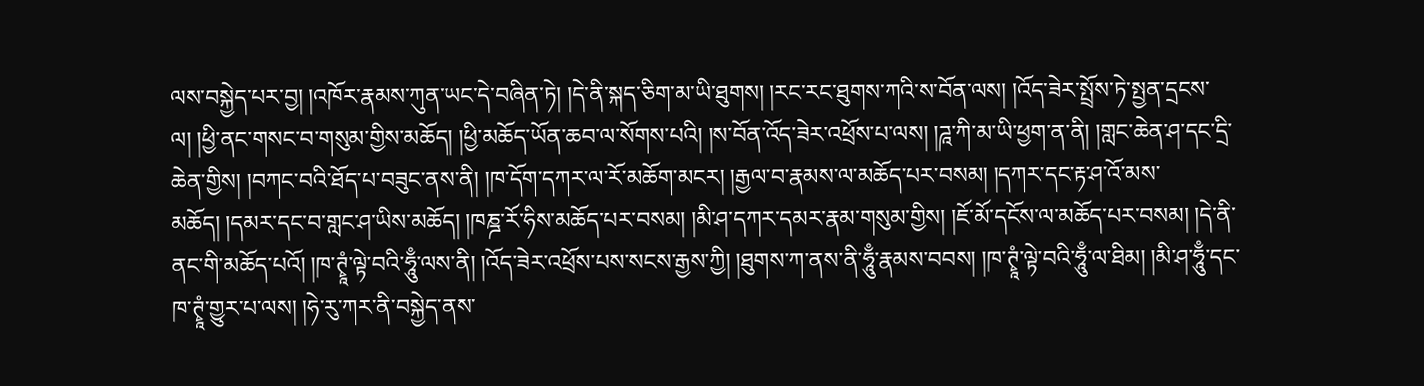ལས་བསྐྱེད་པར་བྱ། །འཁོར་རྣམས་ཀུན་ཡང་དེ་བཞིན་ཏེ། །དེ་ནི་སྐད་ཅིག་མ་ཡི་ཐུགས། །རང་རང་ཐུགས་ཀའི་ས་བོན་ལས། །འོད་ཟེར་སྤྲོས་ཏེ་སྤྱན་དྲངས་ལ། །ཕྱི་ནང་གསང་བ་གསུམ་གྱིས་མཆོད། །ཕྱི་མཆོད་ཡོན་ཆབ་ལ་སོགས་པའི། །ས་བོན་འོད་ཟེར་འཕྲོས་པ་ལས། །ཌཱ་ཀི་མ་ཡི་ཕྱག་ན་ནི། །གླང་ཆེན་ཤ་དང་དྲི་ཆེན་གྱིས། །བཀང་བའི་ཐོད་པ་བཟུང་ནས་ནི། །ཁ་དོག་དཀར་ལ་རོ་མཆོག་མངར། །རྒྱལ་བ་རྣམས་ལ་མཆོད་པར་བསམ། །དཀར་དང་རྟ་ཤ་འོ་མས་མཆོད། །དམར་དང་བ་གླང་ཤ་ཡིས་མཆོད། །ཁཎྜ་རོ་ཧིས་མཆོད་པར་བསམ། །མི་ཤ་དཀར་དམར་རྣམ་གསུམ་གྱིས། །ཇོ་མོ་དངོས་ལ་མཆོད་པར་བསམ། །དེ་ནི་ནང་གི་མཆོད་པའོ། །ཁ་ཊྭཱཾ་ལྟེ་བའི་ཧཱུྃ་ལས་ནི། །འོད་ཟེར་འཕྲོས་པས་སངས་རྒྱས་ཀྱི། །ཐུགས་ཀ་ནས་ནི་ཧཱུྃ་རྣམས་བབས། །ཁ་ཊྭཱཾ་ལྟེ་བའི་ཧཱུྃ་ལ་ཐིམ། །མི་ཤ་ཧཱུྃ་དང་ཁ་ཊྭཱཾ་གྱུར་པ་ལས། །ཧེ་རུ་ཀར་ནི་བསྐྱེད་ནས་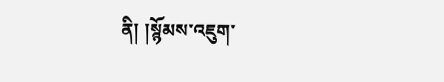ནི། །སྙོམས་འཇུག་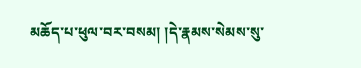མཆོད་པ་ཕུལ་བར་བསམ། །དེ་རྣམས་སེམས་སུ་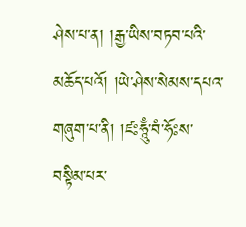ཤེས་པ་ན། །རྒྱ་ཡིས་བཏབ་པའི་མཆོད་པའོ། །ཡེ་ཤེས་སེམས་དཔའ་གཞུག་པ་ནི། །ཛཿཧཱུྃ་བཾ་ཧོཿས་བསྟིམ་པར་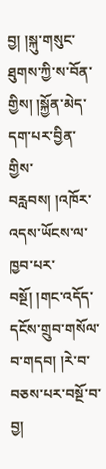བྱ། །སྐུ་གསུང་ཐུགས་ཀྱི་ས་བོན་གྱིས། །སྐྱོན་མེད་དག་པར་བྱིན་གྱིས་བརླབས། །འཁོར་འདས་ཡོངས་ལ་ཁྱབ་པར་བསྔོ། །གང་འདོད་དངོས་གྲུབ་གསོལ་བ་གདབ། །རེ་བ་བཅས་པར་བསྔོ་བ་བྱ།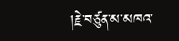།རྗེ་བཙུན་མ་མཁའ་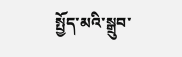སྤྱོད་མའི་སྒྲུབ་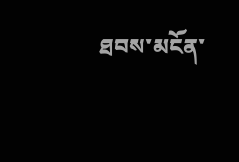ཐབས་མངོན་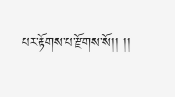པར་རྟོགས་པ་རྫོགས་སོ།། །།